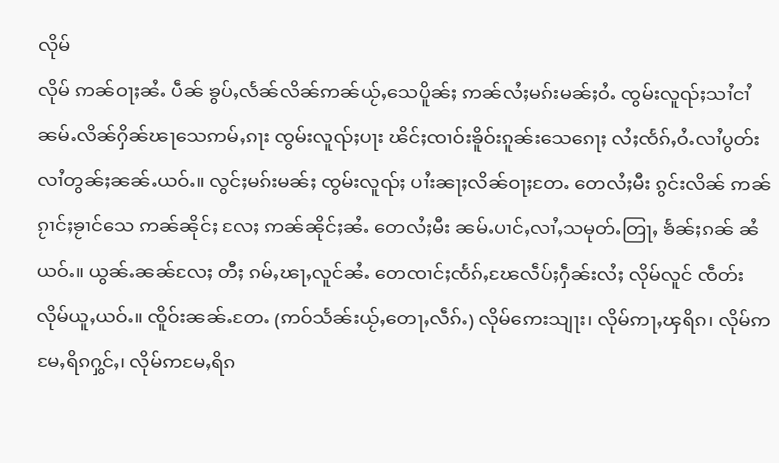လိုမ်
လိုမ် ဢၼ်ဝႃႈၼႆႉ ပဵၼ် ၶွပ်ႇလႅၼ်လိၼ်ဢၼ်ယႂ်ႇသေပိူၼ်ႈ ဢၼ်လႆႈမၵ်းမၼ်ႈဝႆႉ ၸွမ်းလူၺ်ႈသၢႆငၢႆၼမ်ႉလိၼ်ႁိၼ်ၽႃသေဢမ်ႇၵႃး ၸွမ်းလူၺ်ႈပႃး ၽိင်ႈၸၢဝ်းၶိူဝ်းၵူၼ်းသေၵေႃႈ လႆႈၸႅၵ်ႇဝႆႉလၢႆပွတ်းလၢႆတွၼ်ႈၼၼ်ႉယဝ်ႉ။ လွင်ႈမၵ်းမၼ်ႈ ၸွမ်းလူၺ်ႈ ပၢႆးၼႃႈလိၼ်ဝႃႈတႄႉ တေလႆႈမီး ၵွင်းလိၼ် ဢၼ်ၵႂၢင်ႈၶႂၢင်သေ ဢၼ်ၼိုင်ႈ လႄႈ ဢၼ်ၼိုင်ႈၼႆႉ တေလႆႈမီး ၼမ်ႉပၢင်ႇလၢႆႇသမုတ်ႉတြႃႇ ၶႅၼ်ႈၵၼ် ၼႆယဝ်ႉ။ ယွၼ်ႉၼၼ်လႄႈ တီႈ ၵမ်ႇၽႃႇလူင်ၼႆႉ တေၸၢင်ႈၸႅၵ်ႇၽႄလဵပ်ႈႁဵၼ်းလႆႈ လိုမ်လူင် ၸဵတ်းလိုမ်ယူႇယဝ်ႉ။ ၸိူဝ်းၼၼ်ႉတႄႉ (ဢဝ်သႅၼ်းယႂ်ႇတေႃႇလဵၵ်ႉ) လိုမ်ဢေးသျႃး၊ လိုမ်ဢႃႇၾရိၵ၊ လိုမ်ဢမႄႇရိၵႁွင်ႇ၊ လိုမ်ဢမႄႇရိၵ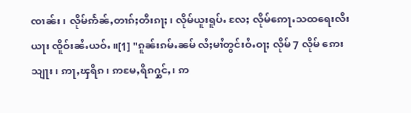ၸၢၼ်း၊ လိုမ်ဢႅၼ်ႇတၢၵ်ႈတီးၵႃႈ၊ လိုမ်ယူးရူပ်ႉ လႄႈ လိုမ်ဢေႃႉသထရေးလီးယႃး ၸိူဝ်းၼႆႉယဝ်ႉ။[1] "ၵူၼ်းၵမ်ႉၼမ် လႆႈမၢႆတွင်းဝႆႉဝႃႈ လိုမ် 7 လိုမ် ဢေးသျႃး၊ ဢႃႇၾရိၵ၊ ဢမႄႇရိၵႁွင်ႇ၊ ဢ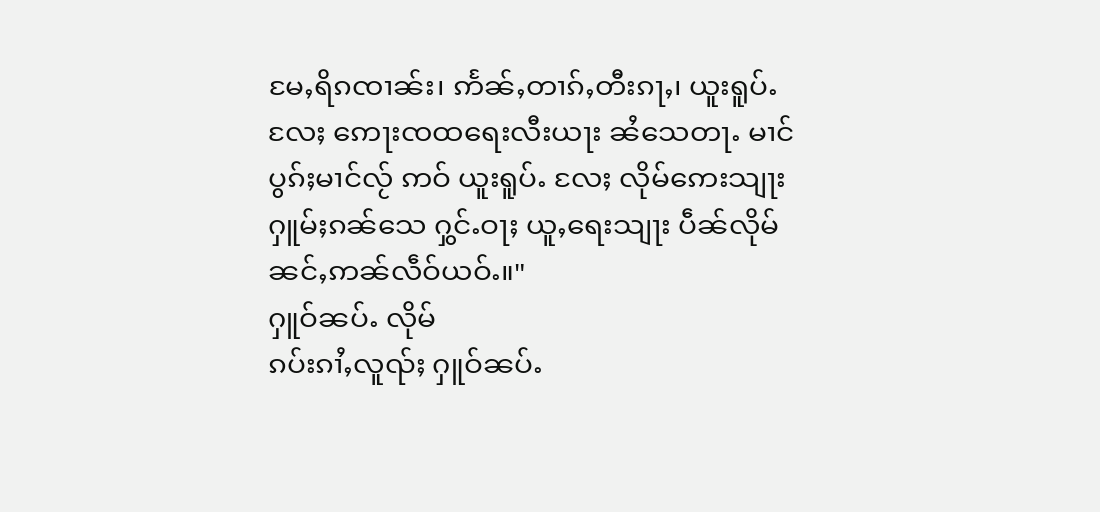မႄႇရိၵၸၢၼ်း၊ ဢႅၼ်ႇတၢၵ်ႇတီးၵႃႇ၊ ယူးရူပ်ႉ လႄႈ ဢေႃးၸထရေးလီးယႃး ၼႆသေတႃႉ မၢင်ပွၵ်ႈမၢင်လႂ် ဢဝ် ယူးရူပ်ႉ လႄႈ လိုမ်ဢေးသျႃး ႁူမ်ႈၵၼ်သေ ႁွင်ႉဝႃႈ ယူႇရေးသျႃး ပဵၼ်လိုမ်ၼင်ႇဢၼ်လဵဝ်ယဝ်ႉ။"
ႁူဝ်ၼပ်ႉ လိုမ်
ၵပ်းၵၢႆႇလူၺ်ႈ ႁူဝ်ၼပ်ႉ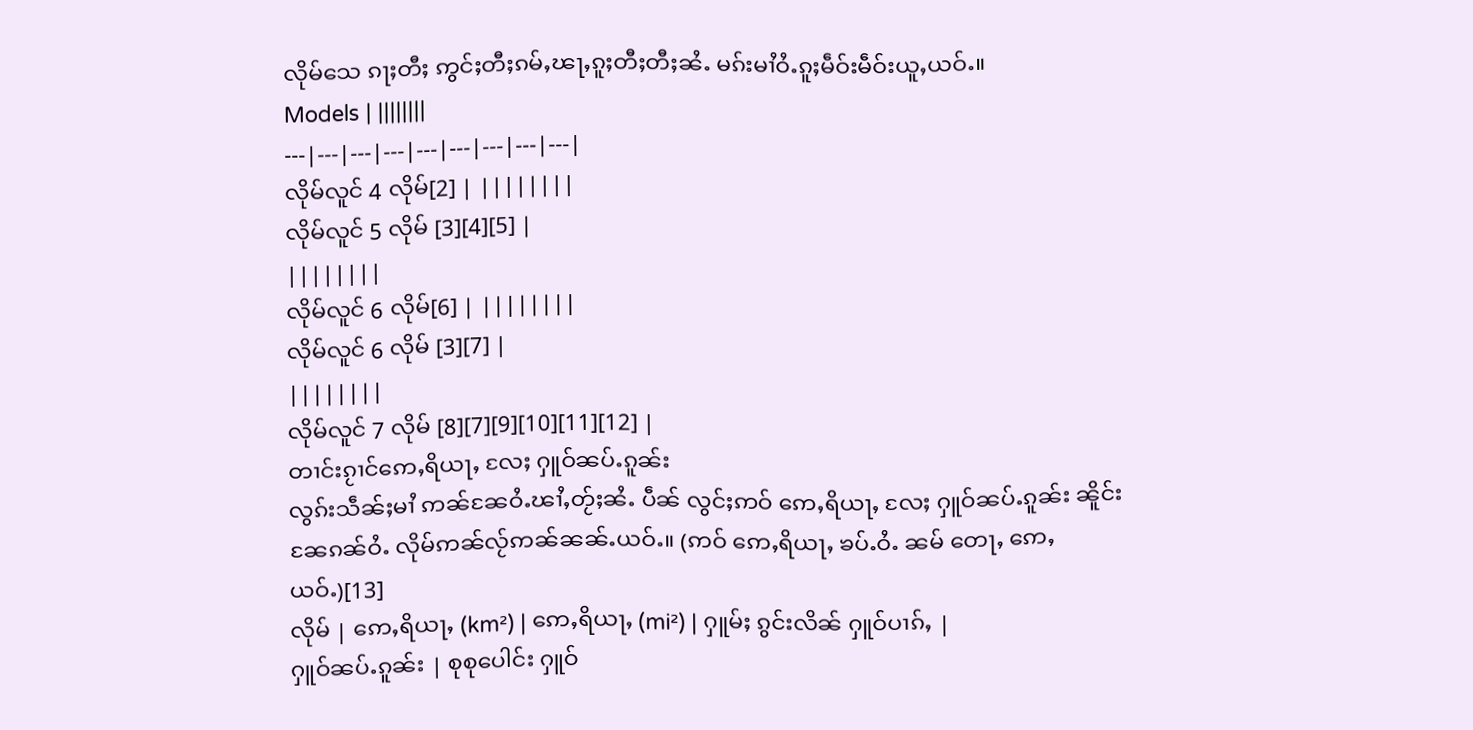လိုမ်သေ ၵႃႈတီႈ ဢွင်ႈတီႈၵမ်ႇၽႃႇၵူႈတီႈတီႈၼႆႉ မၵ်းမၢႆဝႆႉၵူႈမဵဝ်းမဵဝ်းယူႇယဝ်ႉ။
Models | ||||||||
---|---|---|---|---|---|---|---|---|
လိုမ်လူင် 4 လိုမ်[2] | ||||||||
လိုမ်လူင် 5 လိုမ် [3][4][5] |
||||||||
လိုမ်လူင် 6 လိုမ်[6] | ||||||||
လိုမ်လူင် 6 လိုမ် [3][7] |
||||||||
လိုမ်လူင် 7 လိုမ် [8][7][9][10][11][12] |
တၢင်းၵႂၢင်ဢေႇရိယႃႇ လႄႈ ႁူဝ်ၼပ်ႉၵူၼ်း
လွၵ်းသဵၼ်ႈမၢႆ ဢၼ်ၼႄဝႆႉၽၢႆႇတႂ်ႈၼႆႉ ပဵၼ် လွင်ႈဢဝ် ဢေႇရိယႃႇ လႄႈ ႁူဝ်ၼပ်ႉၵူၼ်း ၼိူင်းၼႄၵၼ်ဝႆႉ လိုမ်ဢၼ်လႂ်ဢၼ်ၼၼ်ႉယဝ်ႉ။ (ဢဝ် ဢေႇရိယႃႇ ၶပ်ႉဝႆႉ ၼမ် တေႃႇ ဢေႇယဝ်ႉ)[13]
လိုမ် | ဢေႇရိယႃႇ (km²) | ဢေႇရိယႃႇ (mi²) | ႁူမ်ႈ ၵွင်းလိၼ် ႁူဝ်ပၢၵ်ႇ |
ႁူဝ်ၼပ်ႉၵူၼ်း | စုစုပေါင်း ႁူဝ်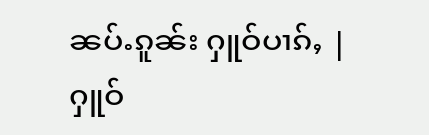ၼပ်ႉၵူၼ်း ႁူဝ်ပၢၵ်ႇ |
ႁူဝ်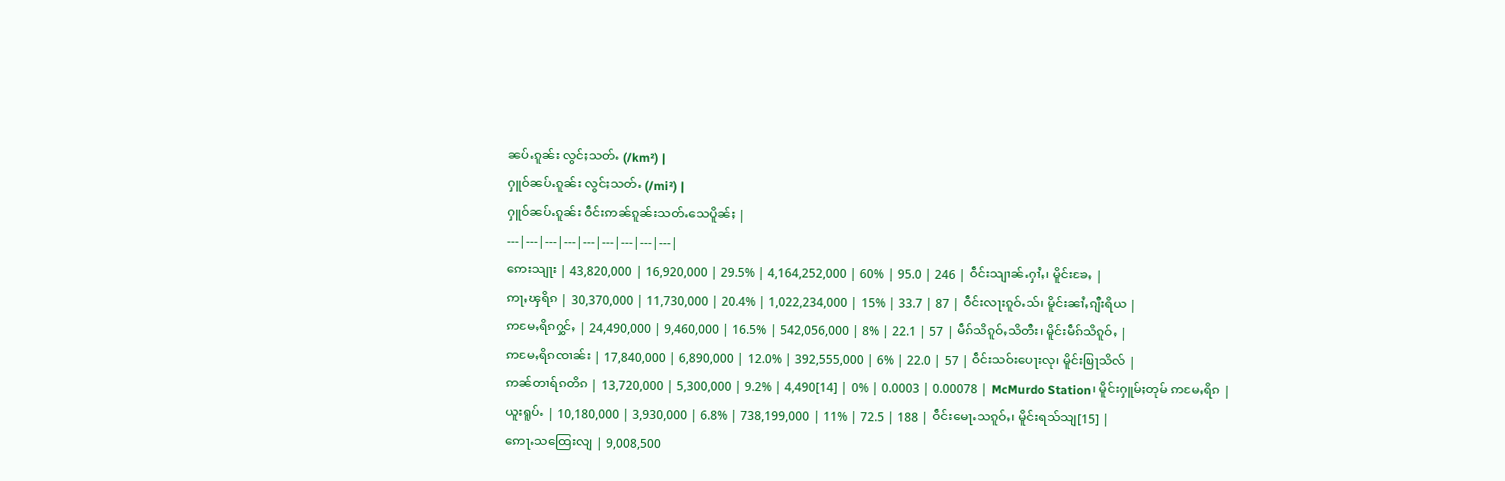ၼပ်ႉၵူၼ်း လွင်ႈသတ်ႉ (/km²) |
ႁူဝ်ၼပ်ႉၵူၼ်း လွင်ႈသတ်ႉ (/mi²) |
ႁူဝ်ၼပ်ႉၵူၼ်း ဝဵင်းဢၼ်ၵူၼ်းသတ်ႉသေပိူၼ်ႈ |
---|---|---|---|---|---|---|---|---|
ဢေးသျႃး | 43,820,000 | 16,920,000 | 29.5% | 4,164,252,000 | 60% | 95.0 | 246 | ဝဵင်းသျၢၼ်ႉႁၢႆႇ၊ မိူင်းၶႄႇ |
ဢႃႇၾရိၵ | 30,370,000 | 11,730,000 | 20.4% | 1,022,234,000 | 15% | 33.7 | 87 | ဝဵင်းလႃးၵူဝ်ႉသ်၊ မိူင်းၼၢႆႇၵျီးရိယ |
ဢမႄႇရိၵႁွင်ႇ | 24,490,000 | 9,460,000 | 16.5% | 542,056,000 | 8% | 22.1 | 57 | မဵၵ်သိၵူဝ်ႇသိတီး၊ မိူင်းမဵၵ်သိၵူဝ်ႇ |
ဢမႄႇရိၵၸၢၼ်း | 17,840,000 | 6,890,000 | 12.0% | 392,555,000 | 6% | 22.0 | 57 | ဝဵင်းသဝ်းပေႃးလု၊ မိူင်းၿြႃသိလ် |
ဢၼ်တၢရ်ၵတိၵ | 13,720,000 | 5,300,000 | 9.2% | 4,490[14] | 0% | 0.0003 | 0.00078 | McMurdo Station၊ မိူင်းႁူမ်ႈတုမ် ဢမႄႇရိၵ |
ယူးရူပ်ႉ | 10,180,000 | 3,930,000 | 6.8% | 738,199,000 | 11% | 72.5 | 188 | ဝဵင်းမေႃႉသၵူဝ်ႇ၊ မိူင်းရသ်သျ[15] |
ဢေႃႉသထြေးလျ | 9,008,500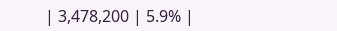| 3,478,200 | 5.9% |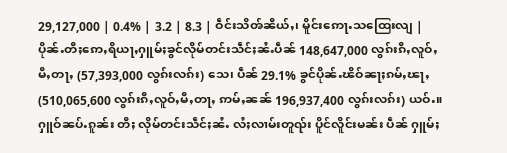29,127,000 | 0.4% | 3.2 | 8.3 | ဝဵင်းသိၻ်ၼီယ်ႇ၊ မိူင်းဢေႃႉသထြေးလျ |
ပိုၼ်ႉတီႈဢေႇရိယႃႇႁူမ်ႈၶွင်လိုမ်တင်းသဵင်ႈၼႆႉပဵၼ် 148,647,000 လွၵ်းၵီႇလူဝ်ႇမီႇတႃႇ (57,393,000 လွၵ်းလၵ်း) သေ၊ ပဵၼ် 29.1% ၶွင်ပိုၼ်ႉၽိဝ်ၼႃႈၵမ်ႇၽႃႇ (510,065,600 လွၵ်းၵီႇလူဝ်ႇမီႇတႃႇ ဢမ်ႇၼၼ် 196,937,400 လွၵ်းလၵ်း) ယဝ်ႉ။ ႁူဝ်ၼပ်ႉၵူၼ်း တီႈ လိုမ်တင်းသဵင်ႈၼႆႉ လႆႈလၢမ်းတူၺ်း ပိူင်လိူင်းမၼ်း ပဵၼ် ႁူမ်ႈ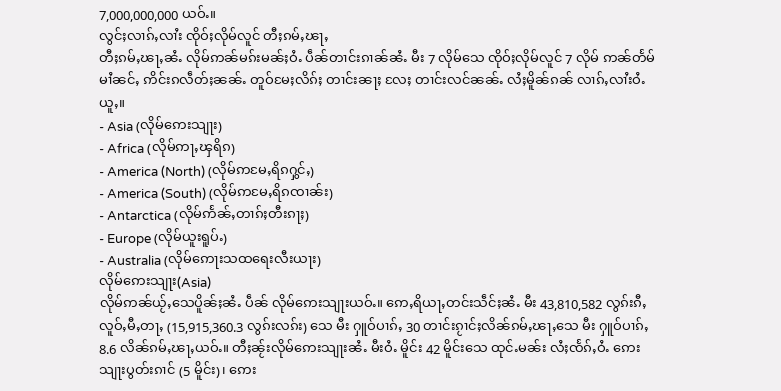7,000,000,000 ယဝ်ႉ။
လွင်ႈလၢၵ်ႇလၢႆး ၸိုဝ်ႈလိုမ်လူင် တီႈၵမ်ႇၽႃႇ
တီႈၵမ်ႇၽႃႇၼႆႉ လိုမ်ဢၼ်မၵ်းမၼ်ႈဝႆႉ ပဵၼ်တၢင်းၵၢၼ်ၼႆႉ မီး 7 လိုမ်သေ ၸိုဝ်ႈလိုမ်လူင် 7 လိုမ် ဢၼ်တႅမ်မၢႆၼင်ႇ ဢိင်းၵလဵတ်ႈၼၼ်ႉ တူဝ်မႄႈလိၵ်ႈ တၢင်းၼႃႈ လႄႈ တၢင်းလင်ၼၼ်ႉ လႆႈမိူၼ်ၵၼ် လၢၵ်ႇလၢႆးဝႆႉယူႇ။
- Asia (လိုမ်ဢေးသျႃး)
- Africa (လိုမ်ဢႃႇၾရိၵ)
- America (North) (လိုမ်ဢမႄႇရိၵႁွင်ႇ)
- America (South) (လိုမ်ဢမႄႇရိၵၸၢၼ်း)
- Antarctica (လိုမ်ဢႅၼ်ႇတၢၵ်ႈတီးၵႃႈ)
- Europe (လိုမ်ယူးရူပ်ႉ)
- Australia (လိုမ်ဢေႃးသထရေးလီးယႃး)
လိုမ်ဢေးသျႃး(Asia)
လိုမ်ဢၼ်ယႂ်ႇသေပိူၼ်ႈၼႆႉ ပဵၼ် လိုမ်ဢေးသျႃးယဝ်ႉ။ ဢေႇရိယႃႇတင်းသဵင်ႈၼႆႉ မီး 43,810,582 လွၵ်းၵီႇလူဝ်ႇမီႇတႃႇ (15,915,360.3 လွၵ်းလၵ်း) သေ မီး ႁူဝ်ပၢၵ်ႇ 30 တၢင်းၵႂၢင်ႈလိၼ်ၵမ်ႇၽႃႇသေ မီး ႁူဝ်ပၢၵ်ႇ 8.6 လိၼ်ၵမ်ႇၽႃႇယဝ်ႉ။ တီႈၼႂ်းလိုမ်ဢေးသျႃးၼႆႉ မီးဝႆႉ မိူင်း 42 မိူင်းသေ ထုင်ႉမၼ်း လႆႈၸႅၵ်ႇဝႆႉ ဢေးသျႃးပွတ်းၵၢင် (5 မိူင်း)၊ ဢေး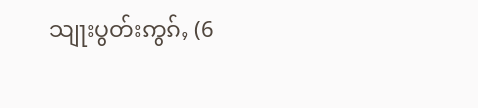သျႃးပွတ်းဢွၵ်ႇ (6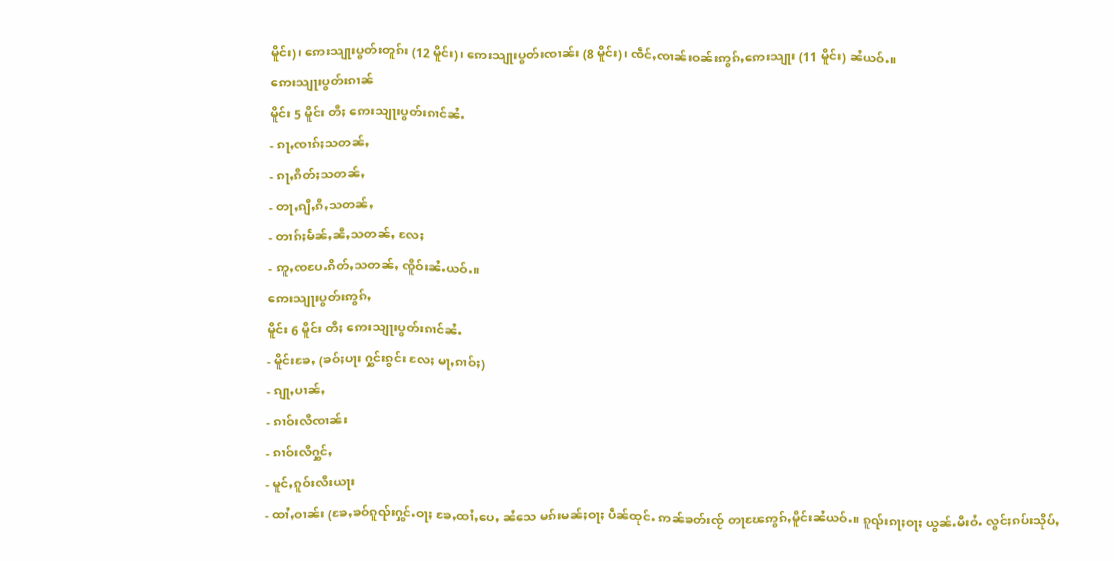မိူင်း)၊ ဢေးသျႃးပွတ်းတူၵ်း (12 မိူင်း)၊ ဢေးသျႃးပွတ်းၸၢၼ်း (8 မိူင်း)၊ ၸဵင်ႇၸၢၼ်းဝၼ်းဢွၵ်ႇဢေးသျႃး (11 မိူင်း) ၼႆယဝ်ႉ။
ဢေးသျႃးပွတ်းၵၢၼ်
မိူင်း 5 မိူင်း တီႈ ဢေးသျႃးပွတ်းၵၢင်ၼႆႉ
- ၵႃႇၸၢၵ်ႈသတၼ်ႇ
- ၵႃႇၵိတ်ႈသတၼ်ႇ
- တႃႇၵျီႇၵီႇသတၼ်ႇ
- တၢၵ်ႈမႅၼ်ႇၼီႇသတၼ်ႇ လႄႈ
- ဢူႇၸပႄႉၵိတ်ႇသတၼ်ႇ ၸိူဝ်းၼႆႉယဝ်ႉ။
ဢေးသျႃးပွတ်းဢွၵ်ႇ
မိူင်း 6 မိူင်း တီႈ ဢေးသျႃးပွတ်းၵၢင်ၼႆႉ
- မိူင်းၶႄႇ (ၶဝ်ႈပႃး ႁွင်းၵွင်း လႄႈ မႃႇၵၢဝ်ႈ)
- ၵျႃႇပၢၼ်ႇ
- ၵၢဝ်းလီၸၢၼ်း
- ၵၢဝ်းလီႁွင်ႇ
- မူင်ႇၵူဝ်းလီးယႃး
- ထၢႆႇဝၢၼ်း (ၶႄႇၶဝ်ၵူၺ်းႁွင်ႉဝႃႈ ၶႄႇထၢႆႇပေႇ ၼႆသေ မၵ်းမၼ်ႈဝႃႈ ပဵၼ်ထုင်ႉ ဢၼ်ၶတ်းၸႂ် တႃၽႄဢွၵ်ႇမိူင်းၼႆယဝ်ႉ။ ၵူၺ်းၵႃႈဝႃႈ ယွၼ်ႉမီးဝႆႉ လွင်ႈၵပ်းသိုပ်ႇ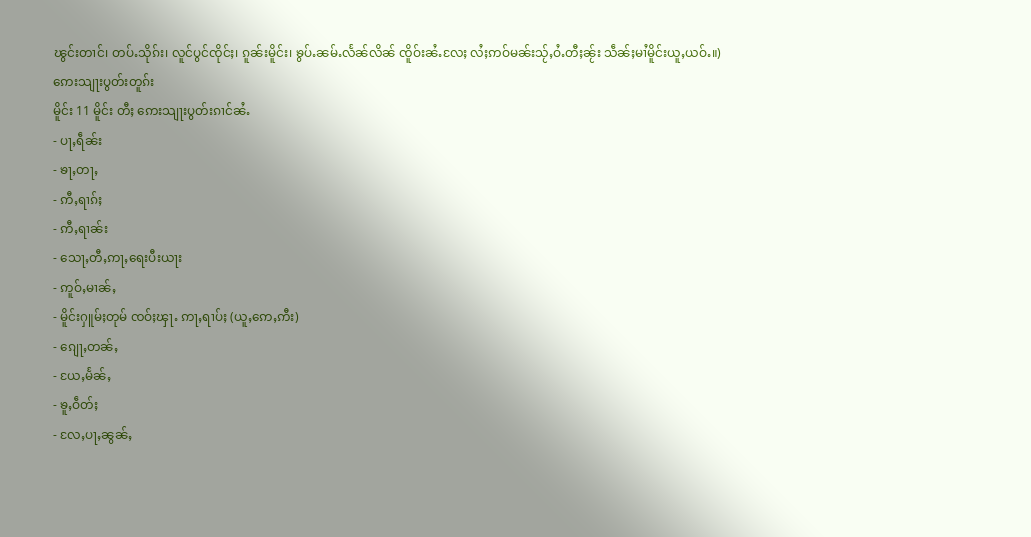ၽွင်းတၢင်၊ တပ်ႉသိုၵ်း၊ လူင်ပွင်ၸိုင်ႈ၊ ၵူၼ်းမိူင်း၊ ၶွပ်ႉၼမ်ႉလႅၼ်လိၼ် ၸိူဝ်းၼႆႉလႄႈ လႆႈဢဝ်မၼ်းသႂ်ႇဝႆႉတီႈၼႂ်း သဵၼ်ႈမၢႆမိူင်းယူႇယဝ်ႉ။)
ဢေးသျႃးပွတ်းတူၵ်း
မိူင်း 11 မိူင်း တီႈ ဢေးသျႃးပွတ်းၵၢင်ၼႆႉ
- ပႃႇရဵၼ်း
- ၶႃႇတႃႇ
- ဢီႇရၢၵ်ႈ
- ဢီႇရၢၼ်း
- သေႃႇတီႇဢႃႇရေးပီးယႃး
- ဢူဝ်ႇမၢၼ်ႇ
- မိူင်းႁူမ်ႈတုမ် ၸဝ်ႈၾႃႉ ဢႃႇရၢပ်ႈ (ယူႇဢေႇဢီး)
- ၵျေႃႇတၼ်ႇ
- ယႄႇမႅၼ်ႇ
- ၶူႇဝဵတ်ႈ
- လႄႇပႃႇၼွၼ်ႇ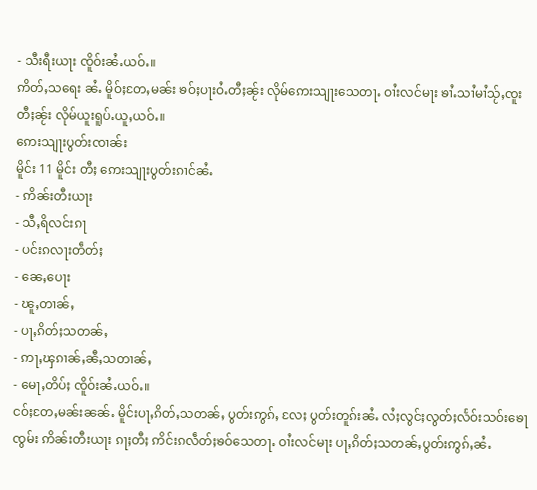- သီးရီးယႃး ၸိူဝ်းၼႆႉယဝ်ႉ။
ဢိတ်ႇသရေး ၼႆႉ မိူဝ်ႈတႄႇမၼ်း ၶဝ်ႈပႃးဝႆႉတီႈၼႂ်း လိုမ်ဢေးသျႃးသေတႃႉ ဝၢႆးလင်မႃး ၶၢႆႉသၢႆမၢႆသႂ်ႇၸူးတီႈၼႂ်း လိုမ်ယူးရူပ်ႉယူႇယဝ်ႉ။
ဢေးသျႃးပွတ်းၸၢၼ်း
မိူင်း 11 မိူင်း တီႈ ဢေးသျႃးပွတ်းၵၢင်ၼႆႉ
- ဢိၼ်းတီးယႃး
- သီႇရိလင်းၵႃ
- ပင်းၵလႃးတဵတ်ႈ
- ၼေႇပေႃး
- ၽူႇတၢၼ်ႇ
- ပႃႇၵိတ်ႈသတၼ်ႇ
- ဢႃႇၾၵၢၼ်ႇၼီႇသတၢၼ်ႇ
- မေႃႇတိပ်ႈ ၸိူဝ်းၼႆႉယဝ်ႉ။
ငဝ်ႈတႄႇမၼ်းၼၼ်ႉ မိူင်းပႃႇၵိတ်ႇသတၼ်ႇ ပွတ်းဢွၵ်ႇ လႄႈ ပွတ်းတူၵ်းၼႆႉ လႆႈလွင်ႈလွတ်ႈလႅဝ်းသဝ်းၶေႃၸွမ်း ဢိၼ်းတီးယႃး ၵႃႈတီႈ ဢိင်းၵလဵတ်ႈၶဝ်သေတႃႉ ဝၢႆးလင်မႃး ပႃႇၵိတ်ႈသတၼ်ႇပွတ်းဢွၵ်ႇၼႆႉ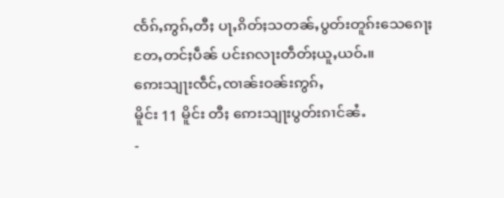ၸႅၵ်ႇဢွၵ်ႇတီႈ ပႃႇၵိတ်ႈသတၼ်ႇပွတ်းတူၵ်းသေၵေႃႈ တႄႇတင်ႈပဵၼ် ပင်းၵလႃးတဵတ်ႈယူႇယဝ်ႉ။
ဢေးသျႃးၸဵင်ႇၸၢၼ်းဝၼ်းဢွၵ်ႇ
မိူင်း 11 မိူင်း တီႈ ဢေးသျႃးပွတ်းၵၢင်ၼႆႉ
-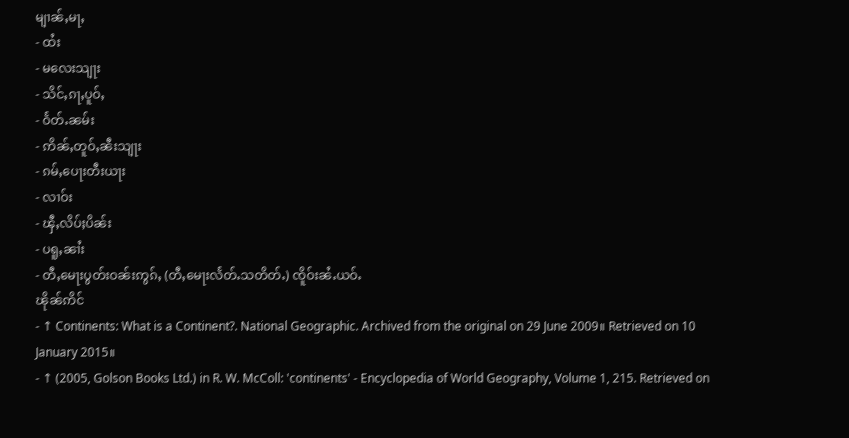မျၢၼ်ႇမႃႇ
- ထႆး
- မလေးသျႃး
- သိင်ႇၵႃႇပူဝ်ႇ
- ဝႅတ်ႉၼမ်း
- ဢိၼ်ႇတူဝ်ႇၼီးသျႃး
- ၵမ်ႇပေႃးတီးယႃး
- လၢဝ်း
- ၾီႇလိပ်ႈပိၼ်း
- ပရူႇၼၢႆး
- တီႇမေႃးပွတ်းဝၼ်းဢွၵ်ႇ (တီႇမေႃးလႅတ်ႉသတိတ်ႉ) ၸိူဝ်းၼႆႉယဝ်ႉ
ၽိုၼ်ဢိင်
- ↑ Continents: What is a Continent?. National Geographic. Archived from the original on 29 June 2009။ Retrieved on 10 January 2015။
- ↑ (2005, Golson Books Ltd.) in R. W. McColl: 'continents' - Encyclopedia of World Geography, Volume 1, 215. Retrieved on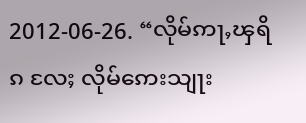2012-06-26. “လိုမ်ဢႃႇၾရိၵ လႄႈ လိုမ်ဢေးသျႃး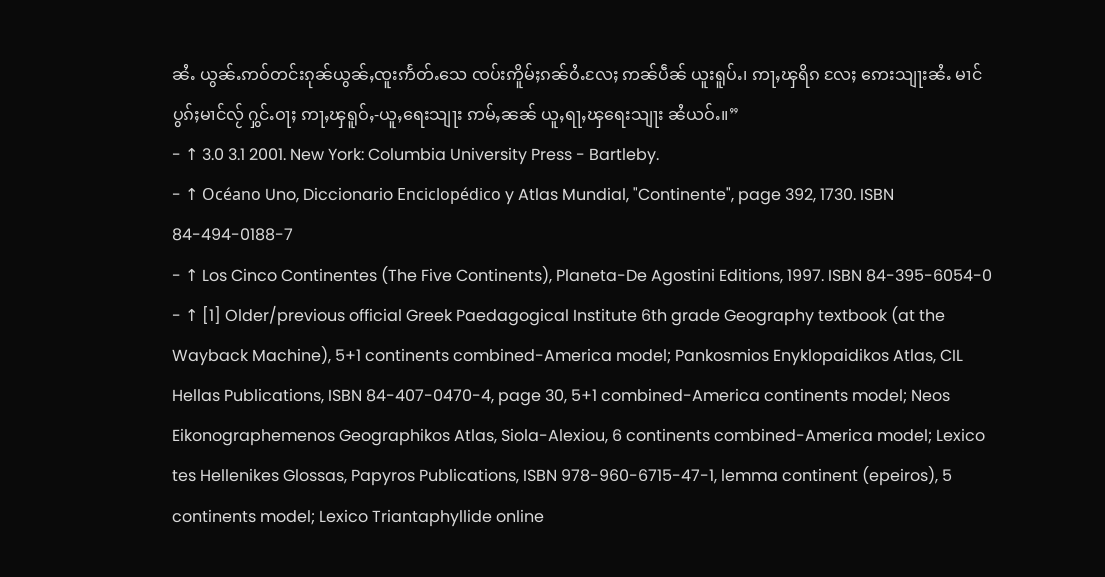ၼႆႉ ယွၼ်ႉဢဝ်တင်းၵုၼ်ယွၼ်ႇၸူးဢႅတ်ႉသေ ၸပ်းဢိူမ်ႈၵၼ်ဝႆႉလႄႈ ဢၼ်ပဵၼ် ယူးရူပ်ႉ၊ ဢႃႇၾရိၵ လႄႈ ဢေးသျႃးၼႆႉ မၢင်ပွၵ်ႈမၢင်လႂ် ႁွင်ႉဝႃႈ ဢႃႇၾရူဝ်ႇ-ယူႇရေးသျႃး ဢမ်ႇၼၼ် ယူႇရႃႇၾရေးသျႃး ၼႆယဝ်ႉ။”
- ↑ 3.0 3.1 2001. New York: Columbia University Press - Bartleby.
- ↑ Océano Uno, Diccionario Enciclopédico y Atlas Mundial, "Continente", page 392, 1730. ISBN 84-494-0188-7
- ↑ Los Cinco Continentes (The Five Continents), Planeta-De Agostini Editions, 1997. ISBN 84-395-6054-0
- ↑ [1] Older/previous official Greek Paedagogical Institute 6th grade Geography textbook (at the Wayback Machine), 5+1 continents combined-America model; Pankosmios Enyklopaidikos Atlas, CIL Hellas Publications, ISBN 84-407-0470-4, page 30, 5+1 combined-America continents model; Neos Eikonographemenos Geographikos Atlas, Siola-Alexiou, 6 continents combined-America model; Lexico tes Hellenikes Glossas, Papyros Publications, ISBN 978-960-6715-47-1, lemma continent (epeiros), 5 continents model; Lexico Triantaphyllide online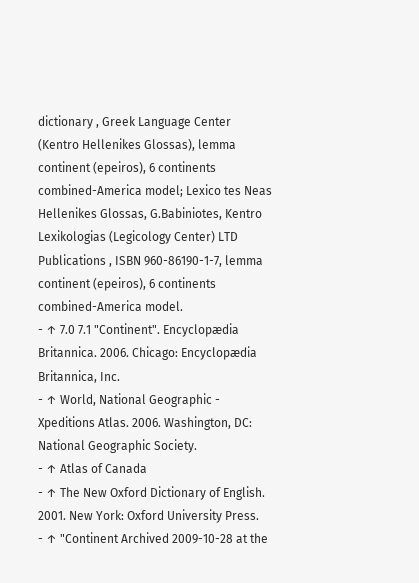dictionary , Greek Language Center (Kentro Hellenikes Glossas), lemma continent (epeiros), 6 continents combined-America model; Lexico tes Neas Hellenikes Glossas, G.Babiniotes, Kentro Lexikologias (Legicology Center) LTD Publications , ISBN 960-86190-1-7, lemma continent (epeiros), 6 continents combined-America model.
- ↑ 7.0 7.1 "Continent". Encyclopædia Britannica. 2006. Chicago: Encyclopædia Britannica, Inc.
- ↑ World, National Geographic - Xpeditions Atlas. 2006. Washington, DC: National Geographic Society.
- ↑ Atlas of Canada
- ↑ The New Oxford Dictionary of English. 2001. New York: Oxford University Press.
- ↑ "Continent Archived 2009-10-28 at the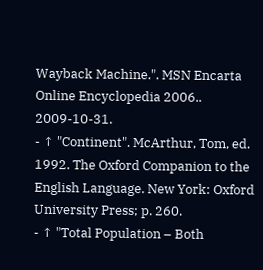Wayback Machine.". MSN Encarta Online Encyclopedia 2006.. 2009-10-31.
- ↑ "Continent". McArthur, Tom, ed. 1992. The Oxford Companion to the English Language. New York: Oxford University Press; p. 260.
- ↑ "Total Population – Both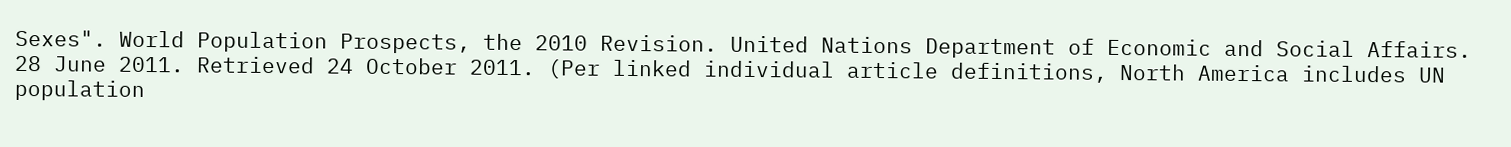Sexes". World Population Prospects, the 2010 Revision. United Nations Department of Economic and Social Affairs. 28 June 2011. Retrieved 24 October 2011. (Per linked individual article definitions, North America includes UN population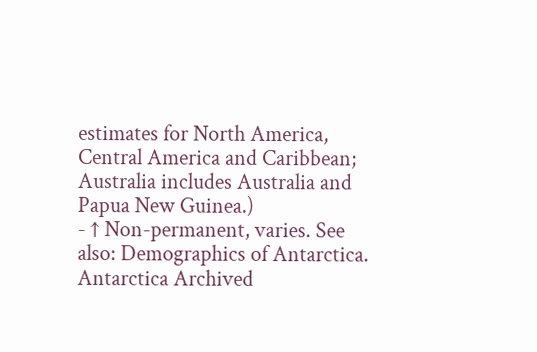estimates for North America, Central America and Caribbean; Australia includes Australia and Papua New Guinea.)
- ↑ Non-permanent, varies. See also: Demographics of Antarctica. Antarctica Archived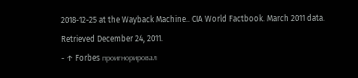2018-12-25 at the Wayback Machine.. CIA World Factbook. March 2011 data. Retrieved December 24, 2011.
- ↑ Forbes проигнорировал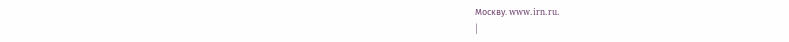Москву. www.irn.ru.
|